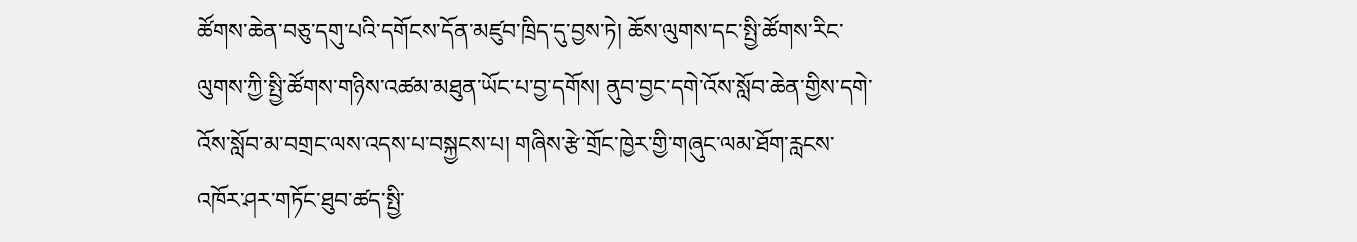ཚོགས་ཆེན་བཅུ་དགུ་པའི་དགོངས་དོན་མཛུབ་ཁྲིད་དུ་བྱས་ཏེ། ཆོས་ལུགས་དང་སྤྱི་ཚོགས་རིང་ལུགས་ཀྱི་སྤྱི་ཚོགས་གཉིས་འཚམ་མཐུན་ཡོང་པ་བྱ་དགོས། ནུབ་བྱང་དགེ་འོས་སློབ་ཆེན་གྱིས་དགེ་འོས་སློབ་མ་བགྲང་ལས་འདས་པ་བསྐྱངས་པ། གཞིས་རྩེ་གྲོང་ཁྱེར་གྱི་གཞུང་ལམ་ཐོག་རླངས་འཁོར་ཤར་གཏོང་ཐུབ་ཚད་སྤྱི་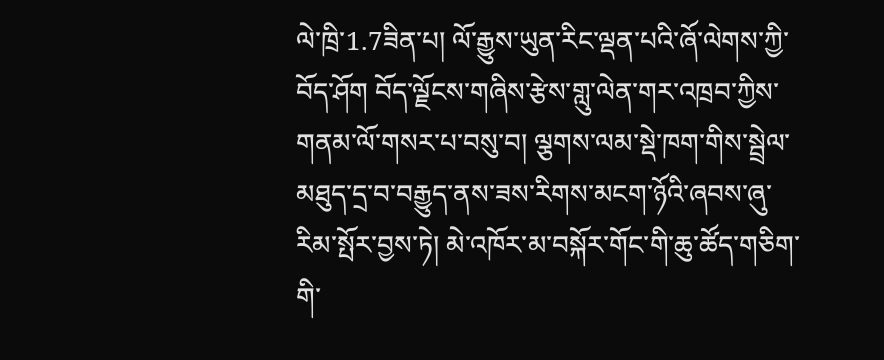ལེ་ཁྲི་1.7ཟིན་པ། ལོ་རྒྱུས་ཡུན་རིང་ལྡན་པའི་ཞོ་ལེགས་ཀྱི་བོད་ཤོག བོད་ལྗོངས་གཞིས་རྩེས་གླུ་ལེན་གར་འཁྲབ་ཀྱིས་གནམ་ལོ་གསར་པ་བསུ་བ། ལྕགས་ལམ་སྡེ་ཁག་གིས་སྦྲེལ་མཐུད་དྲ་བ་བརྒྱུད་ནས་ཟས་རིགས་མངག་ཉོའི་ཞབས་ཞུ་རིམ་སྤོར་བྱས་ཏེ། མེ་འཁོར་མ་བསྐོར་གོང་གི་ཆུ་ཚོད་གཅིག་གི་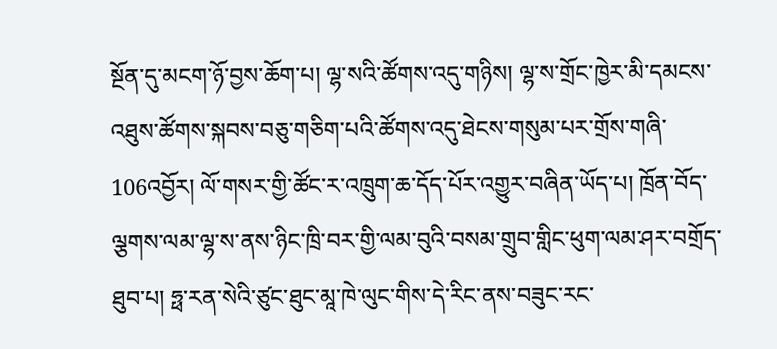སྔོན་དུ་མངག་ཉོ་བྱས་ཆོག་པ། ལྷ་སའི་ཚོགས་འདུ་གཉིས། ལྷ་ས་གྲོང་ཁྱེར་མི་དམངས་འཐུས་ཚོགས་སྐབས་བཅུ་གཅིག་པའི་ཚོགས་འདུ་ཐེངས་གསུམ་པར་གྲོས་གཞི་106འབྱོར། ལོ་གསར་གྱི་ཚོང་ར་འཁྲུག་ཆ་དོད་པོར་འགྱུར་བཞིན་ཡོད་པ། ཁྲོན་བོད་ལྕགས་ལམ་ལྷ་ས་ནས་ཉིང་ཁྲི་བར་གྱི་ལམ་བུའི་བསམ་གྲུབ་གླིང་ཕུག་ལམ་ཤར་བགྲོད་ཐུབ་པ། ཧྥ་རན་སེའི་ཙུང་ཐུང་མཱ་ཁེ་ལུང་གིས་དེ་རིང་ནས་བཟུང་རང་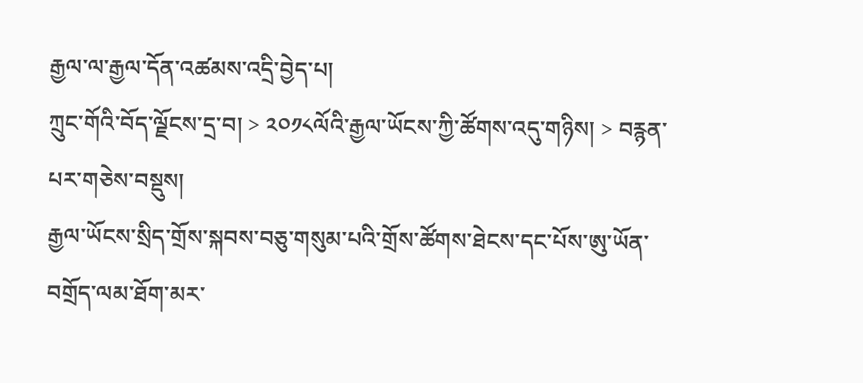རྒྱལ་ལ་རྒྱལ་དོན་འཚམས་འདྲི་བྱེད་པ།
ཀྲུང་གོའི་བོད་ལྗོངས་དྲ་བ། > ༢༠༡༨ལོའི་རྒྱལ་ཡོངས་ཀྱི་ཚོགས་འདུ་གཉིས། > བརྙན་པར་གཅེས་བསྡུས།
རྒྱལ་ཡོངས་སྲིད་གྲོས་སྐབས་བཅུ་གསུམ་པའི་གྲོས་ཚོགས་ཐེངས་དང་པོས་ཨུ་ཡོན་བགྲོད་ལམ་ཐོག་མར་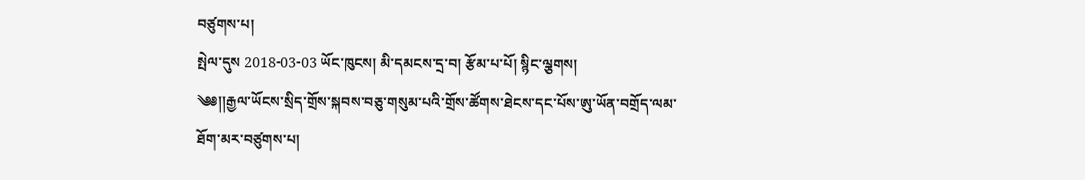བཙུགས་པ།
སྤེལ་དུས 2018-03-03 ཡོང་ཁུངས། མི་དམངས་དྲ་བ། རྩོམ་པ་པོ། སྙིང་ལྕགས།
༄༅།།རྒྱལ་ཡོངས་སྲིད་གྲོས་སྐབས་བཅུ་གསུམ་པའི་གྲོས་ཚོགས་ཐེངས་དང་པོས་ཨུ་ཡོན་བགྲོད་ལམ་
ཐོག་མར་བཙུགས་པ།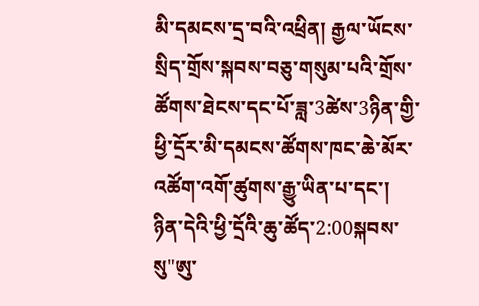མི་དམངས་དྲ་བའི་འཕྲིན། རྒྱལ་ཡོངས་སྲིད་གྲོས་སྐབས་བཅུ་གསུམ་པའི་གྲོས་ཚོགས་ཐེངས་དང་པོ་ཟླ་3ཚེས་3ཉིན་གྱི་ཕྱི་དྲོར་མི་དམངས་ཚོགས་ཁང་ཆེ་མོར་འཚོག་འགོ་ཚུགས་རྒྱུ་ཡིན་པ་དང་། ཉིན་དེའི་ཕྱི་དྲོའི་ཆུ་ཚོད་2:00སྐབས་སུ"ཨུ་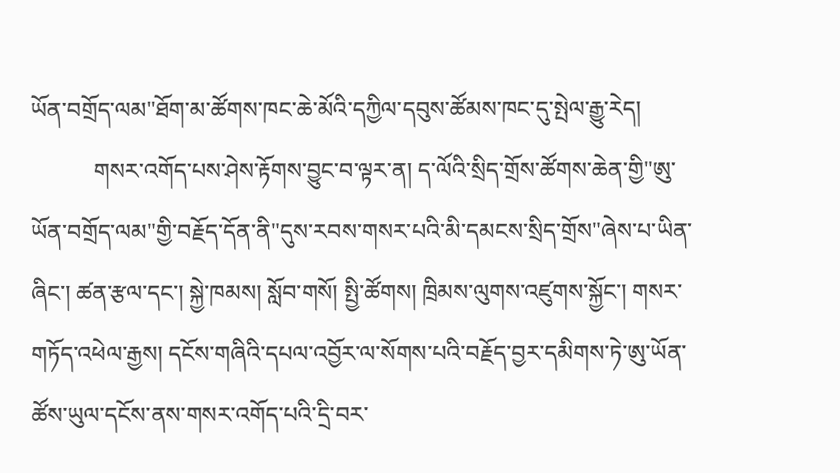ཡོན་བགྲོད་ལམ"ཐོག་མ་ཚོགས་ཁང་ཆེ་མོའི་དཀྱིལ་དབུས་ཚོམས་ཁང་དུ་སྤེལ་རྒྱུ་རེད།
           གསར་འགོད་པས་ཤེས་རྟོགས་བྱུང་བ་ལྟར་ན། ད་ལོའི་སྲིད་གྲོས་ཚོགས་ཆེན་གྱི"ཨུ་ཡོན་བགྲོད་ལམ"གྱི་བརྗོད་དོན་ནི"དུས་རབས་གསར་པའི་མི་དམངས་སྲིད་གྲོས"ཞེས་པ་ཡིན་ཞིང་། ཚན་རྩལ་དང་། སྐྱེ་ཁམས། སློབ་གསོ། སྤྱི་ཚོགས། ཁྲིམས་ལུགས་འཛུགས་སྐྱོང་། གསར་གཏོད་འཕེལ་རྒྱས། དངོས་གཞིའི་དཔལ་འབྱོར་ལ་སོགས་པའི་བརྗོད་བྱར་དམིགས་ཏེ་ཨུ་ཡོན་ཚོས་ཡུལ་དངོས་ནས་གསར་འགོད་པའི་དྲི་བར་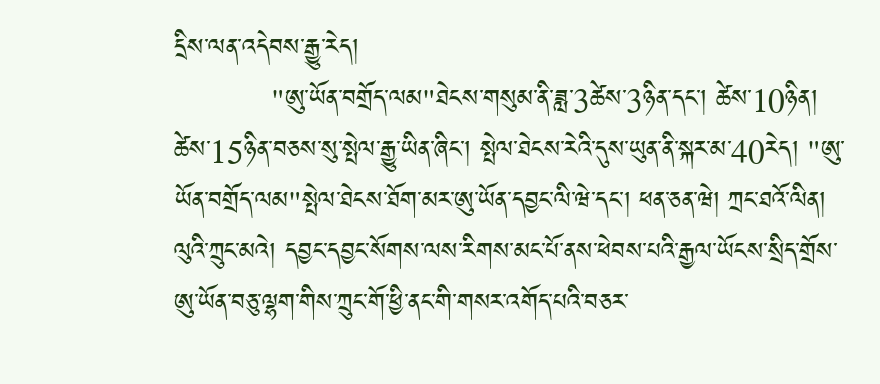དྲིས་ལན་འདེབས་རྒྱུ་རེད།
           "ཨུ་ཡོན་བགྲོད་ལམ"ཐེངས་གསུམ་ནི་ཟླ་3ཚེས་3ཉིན་དང་། ཚེས་10ཉིན། ཚེས་15ཉིན་བཅས་སུ་སྤེལ་རྒྱུ་ཡིན་ཞིང་། སྤེལ་ཐེངས་རེའི་དུས་ཡུན་ནི་སྐར་མ་40རེད། "ཨུ་ཡོན་བགྲོད་ལམ"སྤེལ་ཐེངས་ཐོག་མར་ཨུ་ཡོན་དབྱང་ལི་ཝེ་དང་། ཕན་ཅན་ཝེ། ཀྲང་ཐའོ་ལིན། ལུའི་ཀྲུང་མའེ། དབྱང་དབྱང་སོགས་ལས་རིགས་མང་པོ་ནས་ཕེབས་པའི་རྒྱལ་ཡོངས་སྲིད་གྲོས་ཨུ་ཡོན་བཅུ་ལྷག་གིས་ཀྲུང་གོ་ཕྱི་ནང་གི་གསར་འགོད་པའི་བཅར་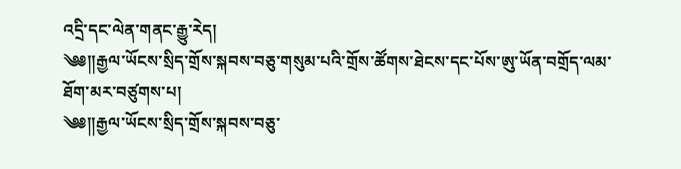འདྲི་དང་ལེན་གནང་རྒྱུ་རེད།
༄༅།།རྒྱལ་ཡོངས་སྲིད་གྲོས་སྐབས་བཅུ་གསུམ་པའི་གྲོས་ཚོགས་ཐེངས་དང་པོས་ཨུ་ཡོན་བགྲོད་ལམ་
ཐོག་མར་བཙུགས་པ།
༄༅།།རྒྱལ་ཡོངས་སྲིད་གྲོས་སྐབས་བཅུ་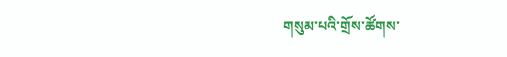གསུམ་པའི་གྲོས་ཚོགས་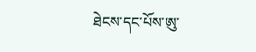ཐེངས་དང་པོས་ཨུ་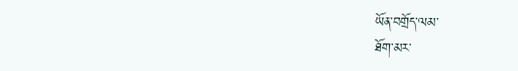ཡོན་བགྲོད་ལམ་
ཐོག་མར་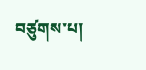བཙུགས་པ།